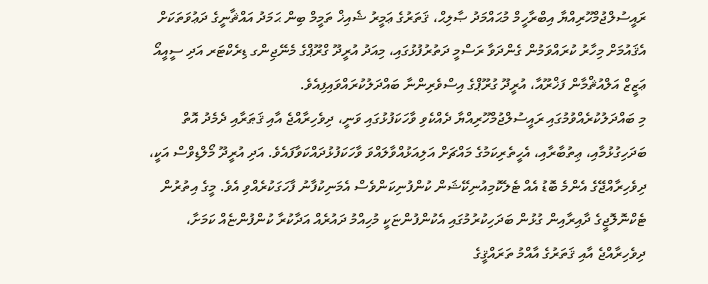ރައީސުލްޖުމްހޫރިއްޔާ އިބްރާހީމް މުޙައްމަދު ޞާލިޙް، ޤަތަރުގެ ޢަމީރު ޝެއިޚް ތަމީމް ބިން ޙަމަދު އައްޘާނީގެ ދަޢުވަތަކަށް އެޤައުމަށް މިހާރު ކުރައްވަމުން ގެންދަވާ ރަސްމީ ދަތުރުފުޅުގައި، މިއަދު އުރީދޫ ގްރޫޕްގެ މެނޭޖިންގ ޑިރެކްޓަރ އަދި ސީއީއޯ ޢަޒީޒް އަލްއުޘްމާން ފަޚްރޫއާ، އުރީދޫ ގުރޫޕްގެ އިސްވެރިންނާ ބައްދަލުކުރައްވައިފިއެވެ.
މި ބައްދަލުކުރެއްވުމުގައި ރައީސުލްޖުމްހޫރިއްޔާ ދެއްކެވި ވާހަކަފުޅުގައި ވަނީ، ދިވެހިރާއްޖެ އާއި ޤަޠަރާއި ދެމެދު އޮތް ބަދަހިގުޅުމާއި، ޢިތުބާރާއި، އެހީތެރިކަމުގެ މައްޗަށް އަލިއަޅުއްވާލައްވަ ވާހަކަފުޅުދައްކަވާފައެވެ. އަދި އުރީދޫ މޯލްޑިވްސް އަކީ، ދިވެހިރާއްޖޭގެ އެންމެ ބޮޑު އެއް ޓެލެކޮމިއުނިކޭޝަން ކުންފުނިކަންވެސް އެމަނިކުފާނު ފާހަގަކުރެއްވި އެވެ. މީގެ އިތުރުން ޓެކްނޮލޮޖީގެ ދާއިރާއިން ގުޅުން ބަދަހިކުރުމުގައި އެކުންފުންޏަކީ މުހިއްމު ދައުރެއް އަދާކުރާ ކުންފުންޏެއް ކަމަށާ، ދިވެހިރާއްޖެ އާއި ޤަތަރުގެ އާއްމު ތަރައްޤީގެ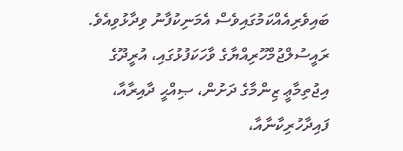ބައިވެރިއެއްކަމުގައިވެސް އެމަނިކުފާނު ވިދާޅުވިއެވެ.
ރައީސުލްޖުމްހޫރިއްޔާގެ ވާހަކަފުޅުގައި، އުރީދޫގެ އިޖުތިމާޢީ ޒިންމާގެ ދަށުން، ޞިއްޙީ ދާއިރާއާ، ފައިދާހުރިކާނާއާ،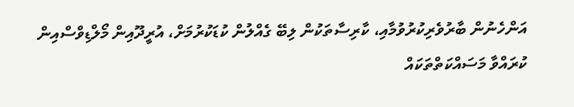އަންހެނުން ބާރުވެރިކުރުވުމާއި، ކާރިސާތަކުން ލިބޭ ގެއްލުން ކުޑަކުރުމަށް، އުރީދޫއިން މޯލްޑިވްސްއިން ކުރައްވާ މަސައްކަތްތަކައް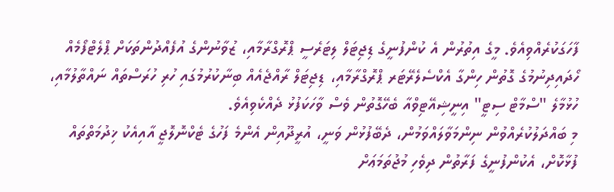ފާހަގަކުރެއްވިއެވެ. މީގެ އިތުރުން އެ ކުންފުނީގެ ޑިޖިޓަލް ލިޓަރެސީ ޕްރޮގްރާމާއި، ޒުވާނުންގެ އުފެއްދުންތަކަށް ޕްލެޓްފޯމެއް ހޯދައިދިނުމުގެ ގޮތުން ހިންގާ އެކްސެލެރޭޓަރ ޕްރޮގްރާމާއި، ޑިޖިޓަލް ރާއްޖެއެއް ބިނާކުރުމުގައި ހުރި ހުރަސްތައް ނައްތާލުމާއި، ހުޅުމާލެ "ސްމާޓް ސިޓީ" އިނީޝިއޭޓިވްއާ ބެހޭގޮތުން ވެސް ވާހަކަފުޅު ދެއްކެވިއެވެ.
މި ބައްދަލުކުރެއްވުން ނިންމަވާލައްވަމުން، ދެބޭފުޅުން ވަނީ، އުރީދޫއިން އެންމެ ފަހުގެ ޓެކްނޮލޮޖީ އާއިއެކު ޚިދުމަތްތައް ފުޅާކޮށް، އެކުންފުނީގެ ފަރާތުން ދިވެހި މުޖުތަމަޢަށް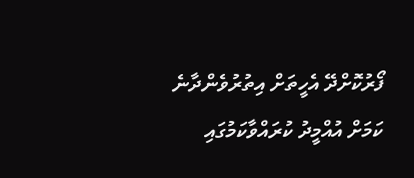ފޯރުކޮށްދޭ އެހީތަށް އިތުރުވެންދާނެ ކަމަށް އުއްމީދު ކުރައްވާކަމުގައި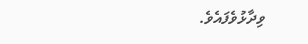ވިދާޅުވެފައެވެ.